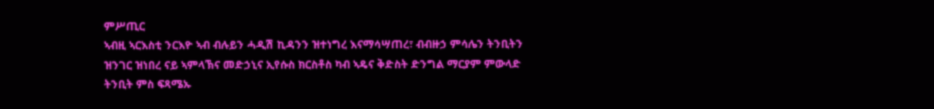ምሥጢር
ኣብዚ ኣርእስቲ ንርእዮ ኣብ ብሉይን ሓዲሽ ኪዳንን ዝተነግረ እናማሳሣጠረ፣ ብብዙኃ ምሳሌን ትንቢትን ዝንገር ዝነበረ ናይ ኣምላኽና መድኃኒና ኢየሱስ ክርስቶስ ካብ ኣዴና ቅድስት ድንግል ማርያም ምውላድ ትንቢት ምስ ፍጻሜኡ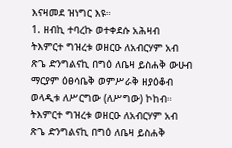እናዛመደ ዝነግር እዩ።
1. ዘብኪ ተባረኩ ወተቀደሱ አሕዛብ
ትእምርተ ግዝረቱ ወዘርዑ ለአብርሃም አብ
ጽጌ ድንግልናኪ በግዕ ለቤዛ ይስሐቅ ውሁብ
ማርያም ዕፀሳቤቅ ወምሥራቅ ዘያዕቆብ
ወላዲቱ ለሥርግው (ለሥግው) ኮከብ።
ትእምርተ ግዝረቱ ወዘርዑ ለአብርሃም አብ
ጽጌ ድንግልናኪ በግዕ ለቤዛ ይስሐቅ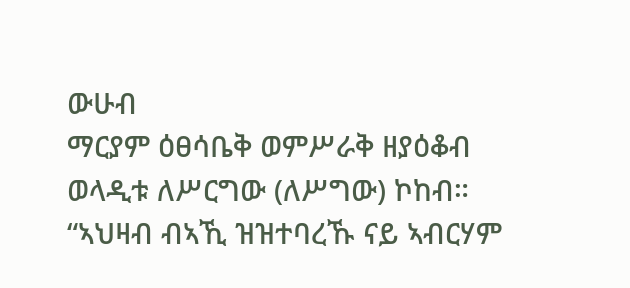ውሁብ
ማርያም ዕፀሳቤቅ ወምሥራቅ ዘያዕቆብ
ወላዲቱ ለሥርግው (ለሥግው) ኮከብ።
“ኣህዛብ ብኣኺ ዝዝተባረኹ ናይ ኣብርሃም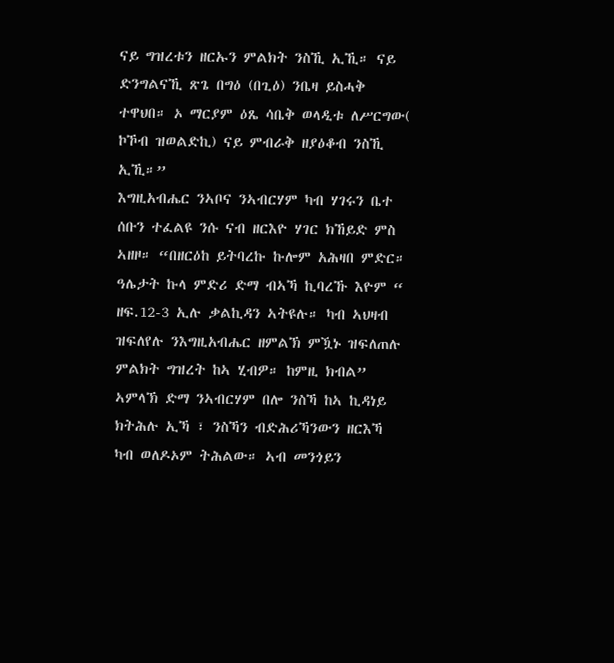ናይ ግዝረቱን ዘርኡን ምልክት ንስኺ ኢኺ። ናይ ድንግልናኺ ጽጌ በግዕ (በጊዕ) ንቤዛ ይስሓቅ ተዋህበ። ኦ ማርያም ዕጼ ሳቤቅ ወላዲቱ ለሥርግው( ኮኾብ ዝወልድኪ) ናይ ምብራቅ ዘያዕቆብ ንስኺ ኢኺ።”
እግዚአብሔር ንኣቦና ንኣብርሃም ካብ ሃገሩን ቤተ ሰቡን ተፈልዩ ንሱ ናብ ዘርእዮ ሃገር ክኸይድ ምስ ኣዘዞ። “በዘርዕከ ይትባረኩ ኩሎም አሕዛበ ምድር። ዓሌታት ኩላ ምድሪ ድማ ብኣኻ ኪባረኹ እዮም “ ዘፍ.12-3 ኢሉ ቃልኪዳን ኣትዩሉ። ካብ ኣህዛብ ዝፍለየሉ ንእግዚአብሔር ዘምልኽ ምዃኑ ዝፍለጠሉ ምልክት ግዝረት ከኣ ሂብዎ። ከምዚ ክብል” ኣምላኽ ድማ ንኣብርሃም በሎ ንስኻ ከኣ ኪዳነይ ክትሕሉ ኢኻ ፣ ንስኻን ብድሕሪኻንውን ዘርእኻ ካብ ወለዶኦም ትሕልው። ኣብ መንጎይን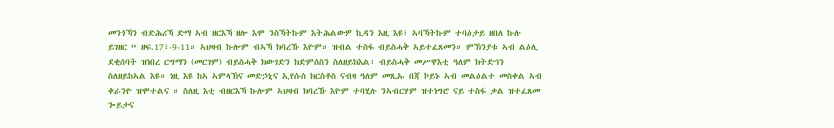መንጎኻን ብድሕሪኻ ድማ ኣብ ዘርእኻ ዘሎ እሞ ንስኻትኩም እትሕልውዎ ኪዳን እዚ እዩ፣ ኣባኻትኩም ተባዕታይ ዘበለ ኩሉ ይገዘር “ ዘፍ.17፣-9-11። ኣህዛብ ኩሎም ብኣኻ ክባረኹ እዮም። ዝብል ተስፋ ብይስሓቅ ኣይተፈጸመን። ምኽንያቱ ኣብ ልዕሊ ደቂሰባት ዝነበረ ርግማን (መርገም) ብይስሓቅ ክውገድን ክድምሰስን ስለዘይክእል፣ ብይስሓቅ መሥዋእቲ ዓለም ክትድኅን ስለዘይከኣል እዩ። ነዚ እዩ ከኣ ኣምላኽና መድኃኒና ኢየሱስ ክርስቶስ ናብዛ ዓለም መጺኡ በጃ ኮይኑ ኣብ መልዕልተ መስቀል ኣብ ቀራንዮ ዝሞተልና ። ስለዚ እቲ ብዘርእኻ ኩሎም ኣህዛብ ክባረኹ እዮም ተባሂሉ ንኣብርሃም ዝተነግሮ ናይ ተስፋ ቃል ዝተፈጸመ ጐይታና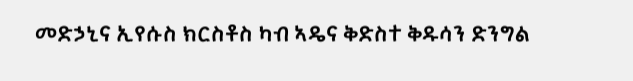መድኃኒና ኢየሱስ ክርስቶስ ካብ ኣዴና ቅድስተ ቅዱሳን ድንግል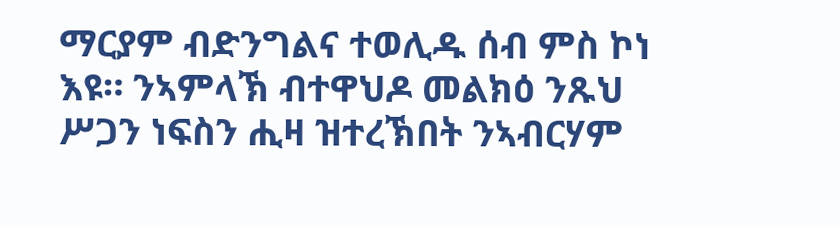ማርያም ብድንግልና ተወሊዱ ሰብ ምስ ኮነ እዩ። ንኣምላኽ ብተዋህዶ መልክዕ ንጹህ ሥጋን ነፍስን ሒዛ ዝተረኽበት ንኣብርሃም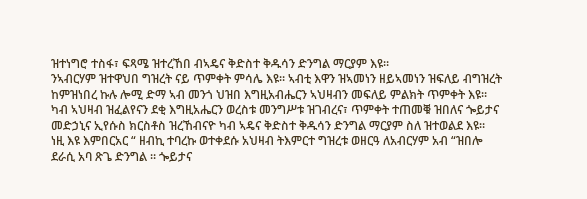ዝተነግሮ ተስፋ፣ ፍጻሜ ዝተረኸበ ብኣዴና ቅድስተ ቅዱሳን ድንግል ማርያም እዩ።
ንኣብርሃም ዝተዋህበ ግዝረት ናይ ጥምቀት ምሳሌ እዩ። ኣብቲ እዋን ዝኣመነን ዘይኣመነን ዝፍለይ ብግዝረት ከምዝነበረ ኩሉ ሎሚ ድማ ኣብ መንጎ ህዝበ እግዚአብሔርን ኣህዛብን መፍለይ ምልክት ጥምቀት እዩ። ካብ ኣህዛብ ዝፈልየናን ደቂ እግዚአሔርን ወረስቱ መንግሥቱ ዝገብረና፣ ጥምቀት ተጠመቑ ዝበለና ጐይታና መድኃኒና ኢየሱስ ክርስቶስ ዝረኸብናዮ ካብ ኣዴና ቅድስተ ቅዱሳን ድንግል ማርያም ስለ ዝተወልደ እዩ።
ነዚ እዩ እምበርአር “ ዘብኪ ተባረኩ ወተቀደሱ አህዛብ ትእምርተ ግዝረቱ ወዘርዓ ለአብርሃም አብ “ዝበሎ ደራሲ አባ ጽጌ ድንግል ። ጐይታና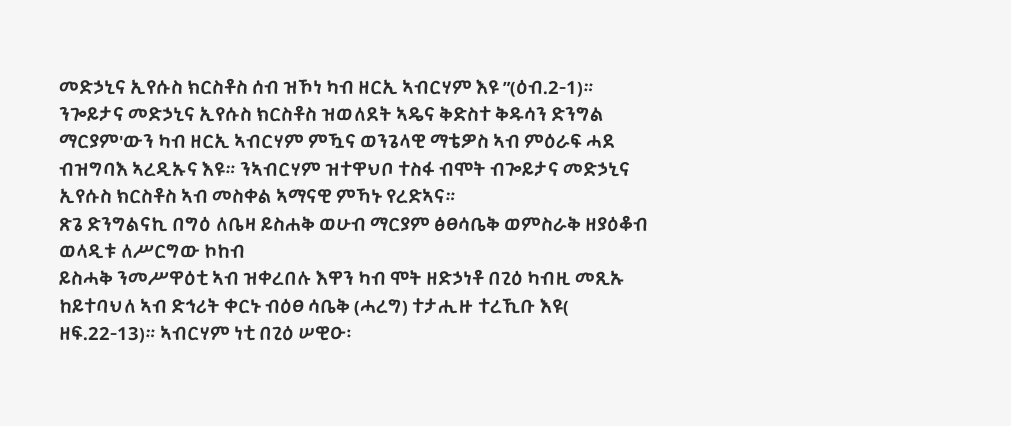መድኃኒና ኢየሱስ ክርስቶስ ሰብ ዝኾነ ካብ ዘርኢ ኣብርሃም እዩ ”(ዕብ.2-1)። ንጐይታና መድኃኒና ኢየሱስ ክርስቶስ ዝወለደት ኣዴና ቅድስተ ቅዱሳን ድንግል ማርያም'ውን ካብ ዘርኢ ኣብርሃም ምዃና ወንጌላዊ ማቴዎስ ኣብ ምዕራፍ ሓደ ብዝግባእ ኣረዲኡና እዩ። ንኣብርሃም ዝተዋህቦ ተስፋ ብሞት ብጐይታና መድኃኒና ኢየሱስ ክርስቶስ ኣብ መስቀል ኣማናዊ ምኻኑ የረድኣና።
ጽጌ ድንግልናኪ በግዕ ለቤዛ ይስሐቅ ወሁብ ማርያም ፅፀሳቤቅ ወምስራቅ ዘያዕቆብ ወላዲቱ ለሥርግው ኮከብ
ይስሓቅ ንመሥዋዕቲ ኣብ ዝቀረበሉ እዋን ካብ ሞት ዘድኃነቶ በጊዕ ካብዚ መጺኡ ከይተባህለ ኣብ ድኅሪት ቀርኑ ብዕፀ ሳቤቅ (ሓረግ) ተታሒዙ ተረኺቡ እዩ( ዘፍ.22-13)። ኣብርሃም ነቲ በጊዕ ሠዊዑ፡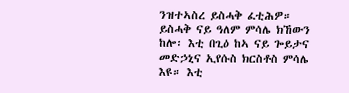ንዝተኣስረ ይስሓቅ ፈቲሕዎ። ይስሓቅ ናይ ዓለም ምሳሌ ክኸውን ከሎ፡ እቲ በጊዕ ከኣ ናይ ጐይታና መድኃኒና ኢየሱስ ክርስቶስ ምሳሌ እዩ። እቲ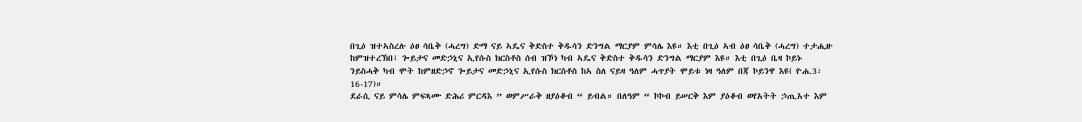በጊዕ ዝተኣስረሉ ዕፀ ሳቤቅ (ሓረግ) ድማ ናይ ኣዴና ቅድስተ ቅዱሳን ድንግል ማርያም ምሳሌ እዩ። እቲ በጊዕ ኣብ ዕፀ ሳቤቅ (ሓረግ) ተታሒዙ ከምዝተረኽበ፣ ጐይታና መድኃኒና ኢየሱስ ክርስቶስ ሰብ ዝኾነ ካብ ኣዴና ቅድስተ ቅዱሳን ድንግል ማርያም እዩ። እቲ በጊዕ ቤዛ ኮይኑ ንይስሓቅ ካብ ሞት ከምዘድኃኖ ጐይታና መድኃኒና ኢየሱስ ክርስቶስ ከኣ ስለ ናይዛ ዓለም ሓጥያት ሞይቱ ነዛ ዓለም በጃ ኮይንዋ እዩ( ዮሐ.3፡16-17)።
ደራሲ ናይ ምሳሌ ምፍጻሙ ድሕሪ ምርዳእ ” ወምሥራቅ ዘያዕቆብ “ ይብል። በለዓም “ ኮኮብ ይሠርቅ እም ያዕቆብ ወየአትት ኃጢአተ እም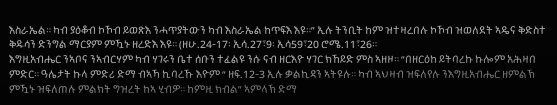እስራኤል። ካብ ያዕቆብ ኮኾብ ይወጽእ ንሓጥያትውን ካብ እስራኤል ከጥፍእ እዩ።” ኢሉ ትንቢት ከም ዝተዛረበሉ ኮኾብ ዝወለደት ኣዴና ቅድስተ ቅዱሳን ድንግል ማርያም ምዃኑ ዘረድእ እዩ። (ዘሁ.24-17፡ ኢሳ.27፣9፡ ኢሳ59፣20 ሮሜ.11፣26።
እግዚአብሔር ንኣቦና ንኣብርሃም ካብ ሃገሩን ቤተ ሰቡን ተፈልዩ ንሱ ናብ ዘርእዮ ሃገር ክኸይድ ምስ ኣዘዞ። “በዘርዕከ ይትባረኩ ኩሎም አሕዛበ ምድር። ዓሌታት ኩላ ምድሪ ድማ ብኣኻ ኪባረኹ እዮም “ ዘፍ.12-3 ኢሉ ቃልኪዳን ኣትዩሉ። ካብ ኣህዛብ ዝፍለየሉ ንእግዚአብሔር ዘምልኽ ምዃኑ ዝፍለጠሉ ምልክት ግዝረት ከኣ ሂብዎ። ከምዚ ክብል” ኣምላኽ ድማ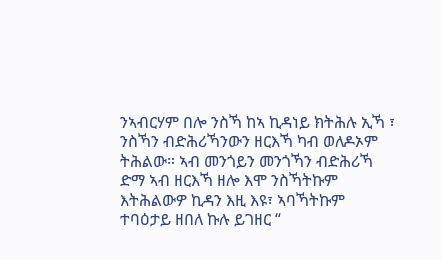ንኣብርሃም በሎ ንስኻ ከኣ ኪዳነይ ክትሕሉ ኢኻ ፣ ንስኻን ብድሕሪኻንውን ዘርእኻ ካብ ወለዶኦም ትሕልው። ኣብ መንጎይን መንጎኻን ብድሕሪኻ ድማ ኣብ ዘርእኻ ዘሎ እሞ ንስኻትኩም እትሕልውዎ ኪዳን እዚ እዩ፣ ኣባኻትኩም ተባዕታይ ዘበለ ኩሉ ይገዘር “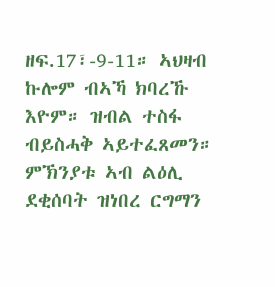ዘፍ.17፣-9-11። ኣህዛብ ኩሎም ብኣኻ ክባረኹ እዮም። ዝብል ተስፋ ብይስሓቅ ኣይተፈጸመን። ምኽንያቱ ኣብ ልዕሊ ደቂሰባት ዝነበረ ርግማን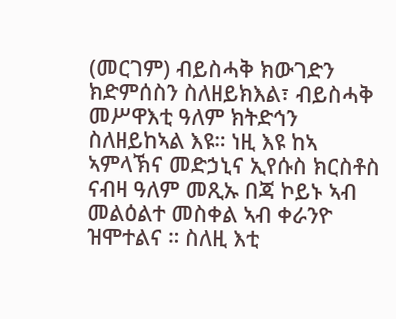(መርገም) ብይስሓቅ ክውገድን ክድምሰስን ስለዘይክእል፣ ብይስሓቅ መሥዋእቲ ዓለም ክትድኅን ስለዘይከኣል እዩ። ነዚ እዩ ከኣ ኣምላኽና መድኃኒና ኢየሱስ ክርስቶስ ናብዛ ዓለም መጺኡ በጃ ኮይኑ ኣብ መልዕልተ መስቀል ኣብ ቀራንዮ ዝሞተልና ። ስለዚ እቲ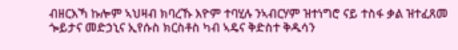ብዘርእኻ ኩሎም ኣህዛብ ክባረኹ እዮም ተባሂሉ ንኣብርሃም ዝተነግሮ ናይ ተስፋ ቃል ዝተፈጸመ ጐይታና መድኃኒና ኢየሱስ ክርስቶስ ካብ ኣዴና ቅድስተ ቅዱሳን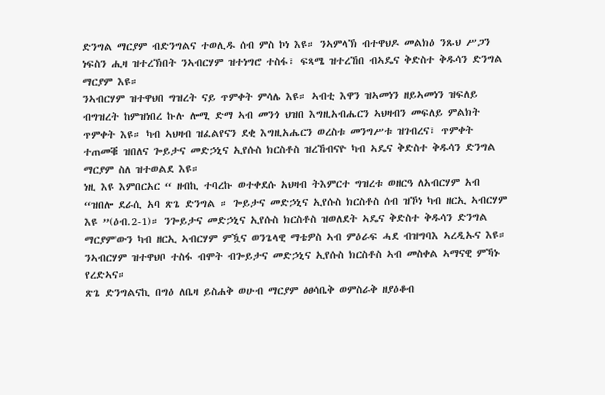ድንግል ማርያም ብድንግልና ተወሊዱ ሰብ ምስ ኮነ እዩ። ንኣምላኽ ብተዋህዶ መልክዕ ንጹህ ሥጋን ነፍስን ሒዛ ዝተረኽበት ንኣብርሃም ዝተነግሮ ተስፋ፣ ፍጻሜ ዝተረኸበ ብኣዴና ቅድስተ ቅዱሳን ድንግል ማርያም እዩ።
ንኣብርሃም ዝተዋህበ ግዝረት ናይ ጥምቀት ምሳሌ እዩ። ኣብቲ እዋን ዝኣመነን ዘይኣመነን ዝፍለይ ብግዝረት ከምዝነበረ ኩሉ ሎሚ ድማ ኣብ መንጎ ህዝበ እግዚአብሔርን ኣህዛብን መፍለይ ምልክት ጥምቀት እዩ። ካብ ኣህዛብ ዝፈልየናን ደቂ እግዚአሔርን ወረስቱ መንግሥቱ ዝገብረና፣ ጥምቀት ተጠመቑ ዝበለና ጐይታና መድኃኒና ኢየሱስ ክርስቶስ ዝረኸብናዮ ካብ ኣዴና ቅድስተ ቅዱሳን ድንግል ማርያም ስለ ዝተወልደ እዩ።
ነዚ እዩ እምበርአር “ ዘብኪ ተባረኩ ወተቀደሱ አህዛብ ትእምርተ ግዝረቱ ወዘርዓ ለአብርሃም አብ “ዝበሎ ደራሲ አባ ጽጌ ድንግል ። ጐይታና መድኃኒና ኢየሱስ ክርስቶስ ሰብ ዝኾነ ካብ ዘርኢ ኣብርሃም እዩ ”(ዕብ.2-1)። ንጐይታና መድኃኒና ኢየሱስ ክርስቶስ ዝወለደት ኣዴና ቅድስተ ቅዱሳን ድንግል ማርያም'ውን ካብ ዘርኢ ኣብርሃም ምዃና ወንጌላዊ ማቴዎስ ኣብ ምዕራፍ ሓደ ብዝግባእ ኣረዲኡና እዩ። ንኣብርሃም ዝተዋህቦ ተስፋ ብሞት ብጐይታና መድኃኒና ኢየሱስ ክርስቶስ ኣብ መስቀል ኣማናዊ ምኻኑ የረድኣና።
ጽጌ ድንግልናኪ በግዕ ለቤዛ ይስሐቅ ወሁብ ማርያም ፅፀሳቤቅ ወምስራቅ ዘያዕቆብ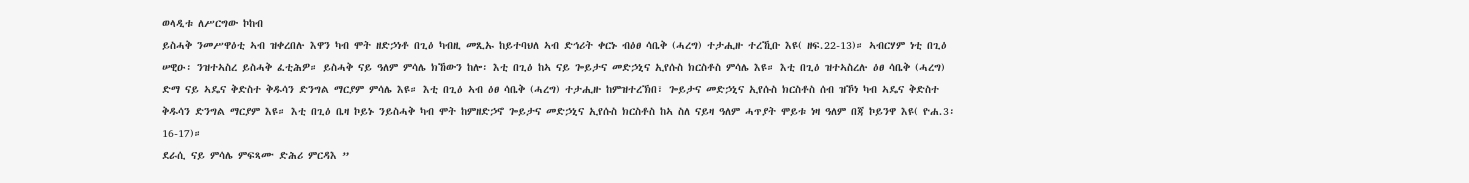ወላዲቱ ለሥርግው ኮከብ
ይስሓቅ ንመሥዋዕቲ ኣብ ዝቀረበሉ እዋን ካብ ሞት ዘድኃነቶ በጊዕ ካብዚ መጺኡ ከይተባህለ ኣብ ድኅሪት ቀርኑ ብዕፀ ሳቤቅ (ሓረግ) ተታሒዙ ተረኺቡ እዩ( ዘፍ.22-13)። ኣብርሃም ነቲ በጊዕ ሠዊዑ፡ ንዝተኣስረ ይስሓቅ ፈቲሕዎ። ይስሓቅ ናይ ዓለም ምሳሌ ክኸውን ከሎ፡ እቲ በጊዕ ከኣ ናይ ጐይታና መድኃኒና ኢየሱስ ክርስቶስ ምሳሌ እዩ። እቲ በጊዕ ዝተኣስረሉ ዕፀ ሳቤቅ (ሓረግ) ድማ ናይ ኣዴና ቅድስተ ቅዱሳን ድንግል ማርያም ምሳሌ እዩ። እቲ በጊዕ ኣብ ዕፀ ሳቤቅ (ሓረግ) ተታሒዙ ከምዝተረኽበ፣ ጐይታና መድኃኒና ኢየሱስ ክርስቶስ ሰብ ዝኾነ ካብ ኣዴና ቅድስተ ቅዱሳን ድንግል ማርያም እዩ። እቲ በጊዕ ቤዛ ኮይኑ ንይስሓቅ ካብ ሞት ከምዘድኃኖ ጐይታና መድኃኒና ኢየሱስ ክርስቶስ ከኣ ስለ ናይዛ ዓለም ሓጥያት ሞይቱ ነዛ ዓለም በጃ ኮይንዋ እዩ( ዮሐ.3፡16-17)።
ደራሲ ናይ ምሳሌ ምፍጻሙ ድሕሪ ምርዳእ ”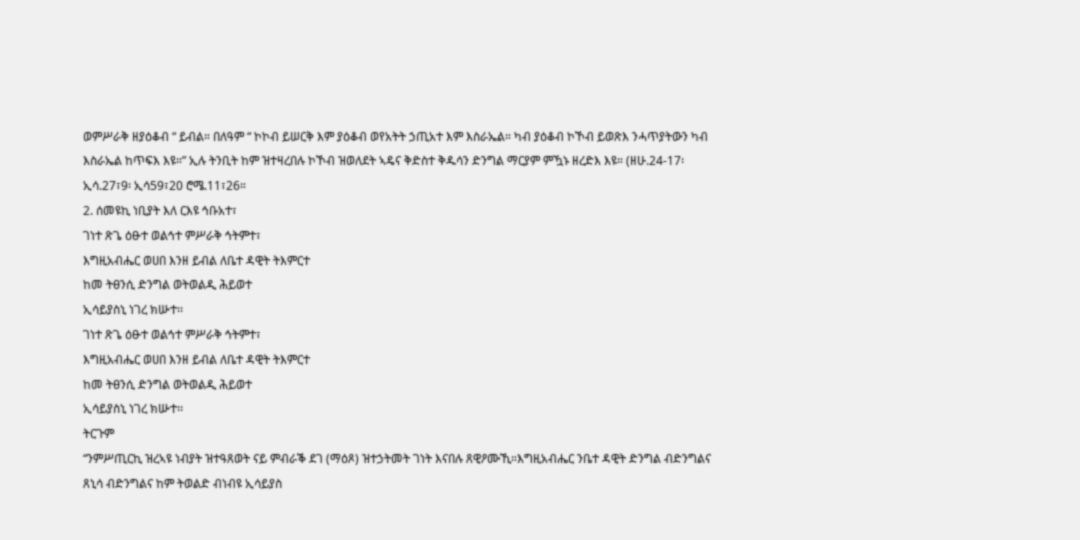ወምሥራቅ ዘያዕቆብ “ ይብል። በለዓም “ ኮኮብ ይሠርቅ እም ያዕቆብ ወየአትት ኃጢአተ እም እስራኤል። ካብ ያዕቆብ ኮኾብ ይወጽእ ንሓጥያትውን ካብ እስራኤል ከጥፍእ እዩ።” ኢሉ ትንቢት ከም ዝተዛረበሉ ኮኾብ ዝወለደት ኣዴና ቅድስተ ቅዱሳን ድንግል ማርያም ምዃኑ ዘረድእ እዩ። (ዘሁ.24-17፡ ኢሳ.27፣9፡ ኢሳ59፣20 ሮሜ.11፣26።
2. ሰመዩኪ ነቢያት እለ ርእዩ ኅቡአተ፣
ገነተ ጽጌ ዕፁተ ወልኅተ ምሥራቅ ኅትምተ፣
እግዚአብሔር ወሀበ እንዘ ይብል ለቤተ ዳዊት ትእምርተ
ከመ ትፀንሲ ድንግል ወትወልዲ ሕይወተ
ኢሳይያስኒ ነገረ ክሡተ፡፡
ገነተ ጽጌ ዕፁተ ወልኅተ ምሥራቅ ኅትምተ፣
እግዚአብሔር ወሀበ እንዘ ይብል ለቤተ ዳዊት ትእምርተ
ከመ ትፀንሲ ድንግል ወትወልዲ ሕይወተ
ኢሳይያስኒ ነገረ ክሡተ፡፡
ትርጉም
“ንምሥጢርኪ ዝረኣዩ ነብያት ዝተዓጸወት ናይ ምብራቕ ደገ (ማዕጾ) ዝተኃትመት ገነት እናበሉ ጸዊዖሙኺ።እግዚአብሔር ንቤተ ዳዊት ድንግል ብድንግልና ጸኒሳ ብድንግልና ከም ትወልድ ብነብዩ ኢሳይያስ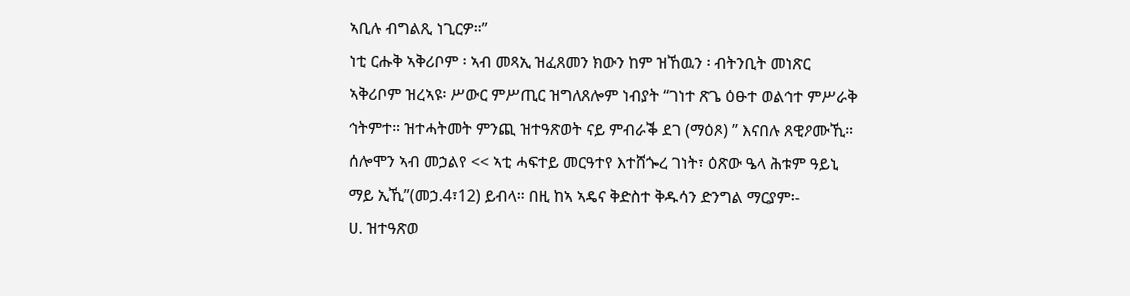ኣቢሉ ብግልጺ ነጊርዎ።”
ነቲ ርሑቅ ኣቅሪቦም ፡ ኣብ መጻኢ ዝፈጸመን ክውን ከም ዝኸዉን ፡ ብትንቢት መነጽር ኣቅሪቦም ዝረኣዩ፡ ሥውር ምሥጢር ዝግለጸሎም ነብያት “ገነተ ጽጌ ዕፁተ ወልኅተ ምሥራቅ ኅትምተ። ዝተሓትመት ምንጪ ዝተዓጽወት ናይ ምብራቕ ደገ (ማዕጾ) ” እናበሉ ጸዊዖሙኺ።
ሰሎሞን ኣብ መኃልየ << ኣቲ ሓፍተይ መርዓተየ እተሸጐረ ገነት፣ ዕጽው ዔላ ሕቱም ዓይኒ ማይ ኢኺ”(መኃ.4፣12) ይብላ። በዚ ከኣ ኣዴና ቅድስተ ቅዱሳን ድንግል ማርያም፡-
ሀ. ዝተዓጽወ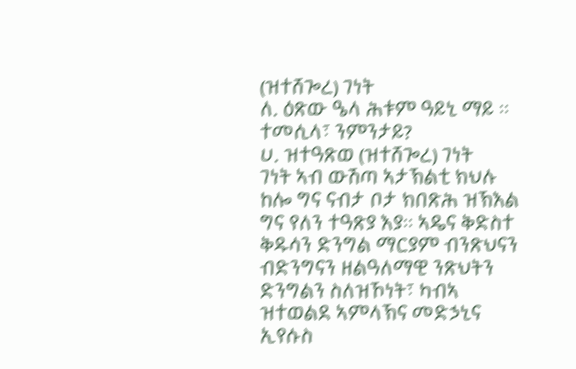(ዝተሸጐረ) ገነት
ለ. ዕጽው ዔላ ሕቱም ዓይኒ ማይ ። ተመሲላ፣ ንምንታይ?
ሀ. ዝተዓጽወ (ዝተሸጐረ) ገነት
ገነት ኣብ ውሽጣ ኣታኽልቲ ክህሉ ከሎ ግና ናብታ ቦታ ክበጽሕ ዝኽእል ግና የለን ተዓጽያ እያ። ኣዴና ቅድስተ ቅዱሳን ድንግል ማርያም ብንጽህናን ብድንግናን ዘልዓለማዊ ንጽህትን ድንግልን ስለዝኾነት፣ ካብኣ ዝተወልደ ኣምላኽና መድኃኒና ኢየሱስ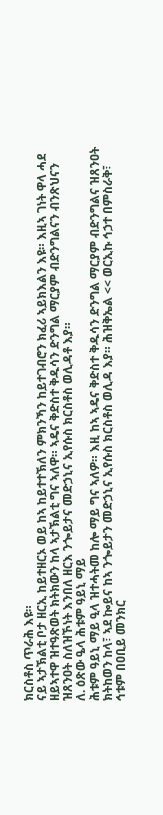ክርስቶስ ጥራሕ እዩ።
ናይ ኣታኽልቲ ቦታ ዘርኢ ከይተዘርኦ ወይ ከኣ ከይተተኽለን ምክንኻን ከይተገብሮን ክፈሪ ኣይክእልን እዩ። እዚኣ ገነት ዋላ ሓደ ዘይኣተዋ ዝተዓጽወት ክትክውን ከላ ኣታኽልቲ ግና ኣለዋ። ኣዴና ቅድስተ ቅዱሳን ድንግል ማርያም ብድንግልናን ብንጽህናን ዝጸንዐት ስለዝኾነት እንበለ ዘርእ ንጐይታና መድኃኒና ኢየሱስ ክርስቶስ ወሊዳቶ እያ።
ለ. ዕጽው ዔላ ሕቱም ዓይኒ ማይ
ሕቱም ዓይኒ ማይ ዒላ ዝተሓትመ ከሎ ማይ ግና ኣለዎ። እዚ ከኣ ኣዴና ቅድስተ ቅዱሳን ድንግል ማርያም ብድንግልና ዝጸንዐት ክትከወን ከላ፣ ኣደ ኰይና ከኣ ንጐይታን መድኃኒና ኢየሱስ ክርስቶስ ወሊዳ እያ። ሕዝቅኤል << ወርኢኩ ኅኃተ በምስራቅ፣ ኅቱም በዐቢይ መንክር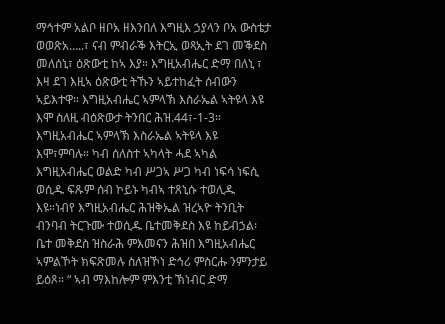ማኅተም አልቦ ዘቦአ ዘእንበለ እግዚእ ኃያላን ቦአ ውስቴታ ወወጽአ…..፣ ናብ ምብራቕ እትርኢ ወጻኢት ደገ መቕደስ መለሰኒ፣ ዕጽውቲ ከኣ እያ። እግዚአብሔር ድማ በለኒ ፣ እዛ ደገ እዚኣ ዕጽውቲ ትኹን ኣይተከፈት ሰብውን ኣይእተዋ። እግዚአብሔር ኣምላኽ እስራኤል ኣትዩላ እዩ እሞ ስለዚ ብዕጽውታ ትንበር ሕዝ.44፣-1-3።
እግዚአብሔር ኣምላኽ እስራኤል ኣትዩላ እዩ እሞ፣ምባሉ። ካብ ሰለስተ ኣካላት ሓደ ኣካል እግዚአብሔር ወልድ ካብ ሥጋኣ ሥጋ ካብ ነፍሳ ነፍሲ ወሲዱ ፍጹም ሰብ ኮይኑ ካብኣ ተጸኒሱ ተወሊዱ እዩ።ነብየ እግዚአብሔር ሕዝቅኤል ዝረኣዮ ትንቢት ብንባብ ትርጉሙ ተወሲዱ ቤተመቅደስ እዩ ከይብኃል፡ ቤተ መቅደስ ዝስራሕ ምእመናን ሕዝበ እግዚአብሔር ኣምልኾት ክፍጽመሉ ስለዝኾነ ድኅሪ ምስርሑ ንምንታይ ይዕጾ። “ ኣብ ማእከሎም ምእንቲ ኽነብር ድማ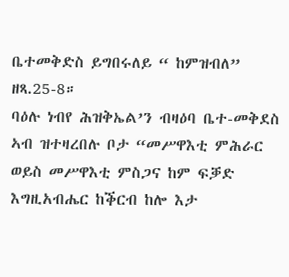ቤተመቅድስ ይግበሩለይ “ ከምዝብለ” ዘጻ.25-8።
ባዕሉ ነብየ ሕዝቅኤል’ን ብዛዕባ ቤተ-መቅደስ ኣብ ዝተዛረበሉ ቦታ “መሥዋእቲ ምሕራር ወይስ መሥዋእቲ ምስጋና ከም ፍቓድ እግዚአብሔር ከቕርብ ከሎ እታ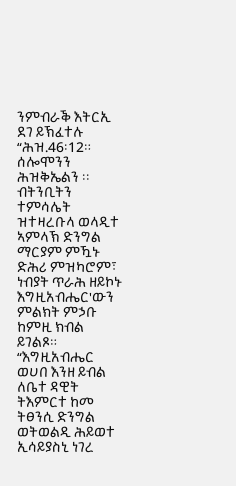ንምብራቕ እትርኢ ደገ ይኽፈተሉ “ሕዝ.46፡12። ሰሎሞንን ሕዝቅኤልን ፡፡ብትንቢትን ተምሳሌት ዝተዛረቡላ ወላዲተ ኣምላኽ ድንግል ማርያም ምዃኑ ድሕሪ ምዝካሮም፣ ነብያት ጥራሕ ዘይኮኑ እግዚአብሔር'ውን ምልክት ምኃቡ ከምዚ ክብል ይገልጾ። “እግዚአብሔር ወሀበ እንዘ ይብል ለቤተ ዳዊት ትእምርተ ከመ ትፀንሲ ድንግል ወትወልዲ ሕይወተ ኢሳይያስኒ ነገረ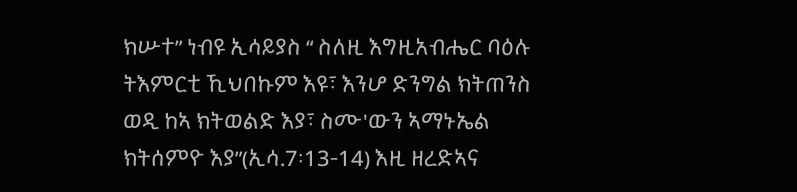ክሡተ” ነብዩ ኢሳይያስ “ ስለዚ እግዚአብሔር ባዕሉ ትእምርቲ ኺህበኩም እዩ፣ እንሆ ድንግል ክትጠንስ ወዲ ከኣ ክትወልድ እያ፣ ስሙ'ውን ኣማኑኤል ክትሰምዮ እያ”(ኢሳ.7፡13-14) እዚ ዘረድኣና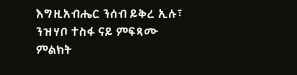እግዚአብሔር ንሰብ ይቅረ ኢሉ፣ ንዝሃቦ ተስፋ ናይ ምፍጻሙ ምልክት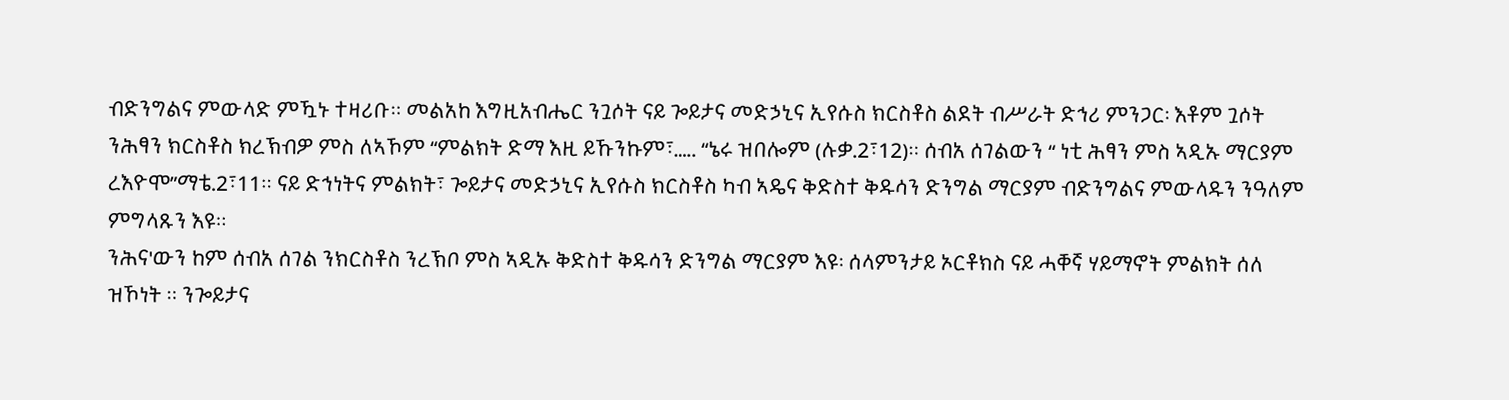ብድንግልና ምውላድ ምዃኑ ተዛሪቡ። መልአከ እግዚአብሔር ንጓሶት ናይ ጐይታና መድኃኒና ኢየሱስ ክርስቶስ ልደት ብሥራት ድኅሪ ምንጋር፡ እቶም ጓሶት ንሕፃን ክርስቶስ ክረኽብዎ ምስ ለኣኾም “ምልክት ድማ እዚ ይኹንኩም፣….. “ኔሩ ዝበሎም (ሉቃ.2፣12)። ሰብአ ሰገልውን “ ነቲ ሕፃን ምስ ኣዲኡ ማርያም ረእዮሞ”ማቴ.2፣11። ናይ ድኅነትና ምልክት፣ ጐይታና መድኃኒና ኢየሱስ ክርስቶስ ካብ ኣዴና ቅድስተ ቅዱሳን ድንግል ማርያም ብድንግልና ምውላዱን ንዓለም ምግላጹን እዩ።
ንሕና'ውን ከም ሰብአ ሰገል ንክርስቶስ ንረኽቦ ምስ ኣዲኡ ቅድስተ ቅዱሳን ድንግል ማርያም እዩ፡ ሰላምንታይ ኦርቶክስ ናይ ሓቐኛ ሃይማኖት ምልክት ሰለ ዝኾነት ። ንጐይታና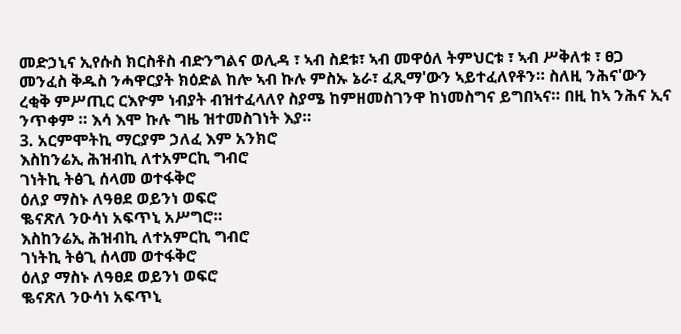መድኃኒና ኢየሱስ ክርስቶስ ብድንግልና ወሊዳ ፣ ኣብ ስደቱ፣ ኣብ መዋዕለ ትምህርቱ ፣ ኣብ ሥቅለቱ ፣ ፀጋ መንፈስ ቅዱስ ንሓዋርያት ክዕድል ከሎ ኣብ ኩሉ ምስኡ ኔራ፣ ፈጺማ'ውን ኣይተፈለየቶን። ስለዚ ንሕና'ውን ረቂቅ ምሥጢር ርእዮም ነብያት ብዝተፈላለየ ስያሜ ከምዘመስገንዋ ከነመስግና ይግበኣና። በዚ ከኣ ንሕና ኢና ንጥቀም ። እሳ እሞ ኩሉ ግዜ ዝተመስገነት እያ።
3. አርምሞትኪ ማርያም ኃለፈ እም አንክሮ
እስከንሬኢ ሕዝብኪ ለተአምርኪ ግብሮ
ገነትኪ ትፅጊ ሰላመ ወተፋቅሮ
ዕለያ ማስኑ ለዓፀደ ወይንነ ወፍሮ
ቈናጽለ ንዑሳነ አፍጥኒ አሥግሮ።
እስከንሬኢ ሕዝብኪ ለተአምርኪ ግብሮ
ገነትኪ ትፅጊ ሰላመ ወተፋቅሮ
ዕለያ ማስኑ ለዓፀደ ወይንነ ወፍሮ
ቈናጽለ ንዑሳነ አፍጥኒ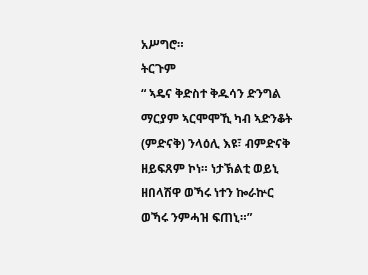አሥግሮ።
ትርጉም
“ ኣዴና ቅድስተ ቅዱሳን ድንግል ማርያም ኣርሞሞኺ ካብ ኣድንቆት (ምድናቅ) ንላዕሊ እዩ፣ ብምድናቅ ዘይፍጸም ኮነ። ነታኽልቲ ወይኒ ዘበላሽዋ ወኻሩ ነተን ኰራኵር ወኻሩ ንምሓዝ ፍጠኒ።”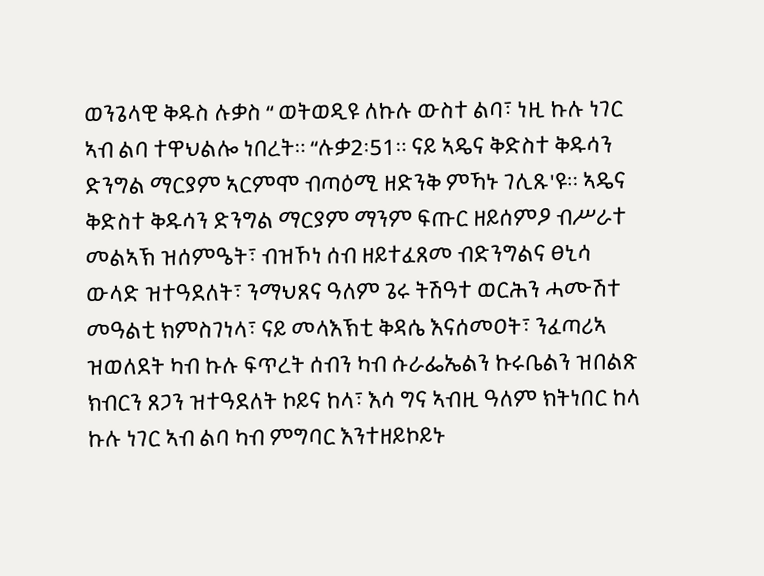ወንጌላዊ ቅዱስ ሉቃስ “ ወትወዲዩ ለኩሉ ውስተ ልባ፣ ነዚ ኩሉ ነገር ኣብ ልባ ተዋህልሎ ነበረት። “ሉቃ2፡51። ናይ ኣዴና ቅድስተ ቅዱሳን ድንግል ማርያም ኣርምሞ ብጣዕሚ ዘድንቅ ምኻኑ ገሊጹ'ዩ። ኣዴና ቅድስተ ቅዱሳን ድንግል ማርያም ማንም ፍጡር ዘይሰምዖ ብሥራተ መልኣኽ ዝሰምዔት፣ ብዝኾነ ሰብ ዘይተፈጸመ ብድንግልና ፀኒሳ ውላድ ዝተዓደለት፣ ንማህጸና ዓለም ጌሩ ትሽዓተ ወርሕን ሓሙሽተ መዓልቲ ክምስገነላ፣ ናይ መላእኽቲ ቅዳሴ እናሰመዐት፣ ንፈጣሪኣ ዝወለደት ካብ ኩሉ ፍጥረት ሰብን ካብ ሱራፌኤልን ኩሩቤልን ዝበልጽ ክብርን ጸጋን ዝተዓደለት ኮይና ከላ፣ እሳ ግና ኣብዚ ዓለም ክትነበር ከላ ኩሉ ነገር ኣብ ልባ ካብ ምግባር እንተዘይኮይኑ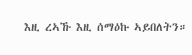እዚ ረኣኹ እዚ ሰማዕኩ ኣይበለትን።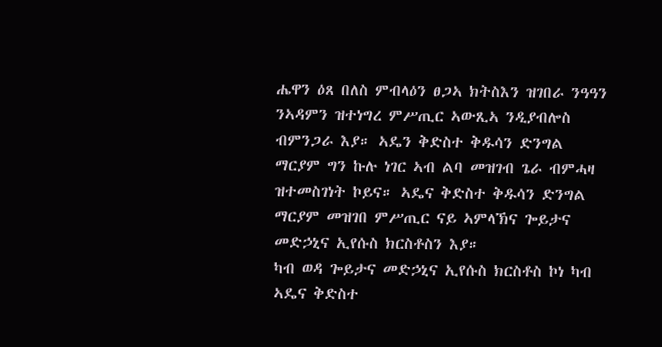ሔዋን ዕጸ በለስ ምብላዕን ፀጋኣ ክትስእን ዝገበራ ንዓዓን ንኣዳምን ዝተነግረ ምሥጢር ኣውጺኣ ንዲያብሎስ ብምንጋራ እያ። ኣዴን ቅድስተ ቅዱሳን ድንግል ማርያም ግን ኩሉ ነገር ኣብ ልባ መዝገብ ጌራ ብምሓዛ ዝተመስገነት ኮይና። ኣዴና ቅድስተ ቅዱሳን ድንግል ማርያም መዝገበ ምሥጢር ናይ ኣምላኽና ጐይታና መድኃኒና ኢየሱስ ክርስቶስን እያ።
ካብ ወዳ ጐይታና መድኃኒና ኢየሱስ ክርስቶስ ኮነ ካብ ኣዴና ቅድስተ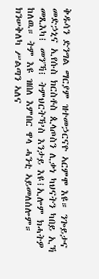ቅዱሳን ድንግል ማርያም ዝተመኃርናዮ ኣርምሞ እዩ። ንጐይታና መድኃኒና ኢየሱስ ክርስቶስ ጲላጦስን ሊቃነ ካህናትን ካበይ ኢኻ መጺእካ፧ መን'ኻ፧ ትምህርትኻ’ስ እንታይ እዩ፧ኢሎም ክሓትዎ ከለዉ። ትም እዩ ዝበለ እምበር ዋላ ሓንቲ ኣይመለሰሎም። ክንሠቅለካ ሥልጣን ኣለና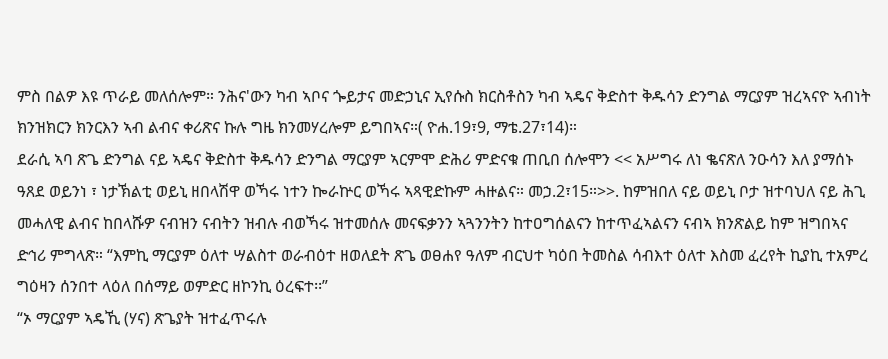ምስ በልዎ እዩ ጥራይ መለሰሎም። ንሕና'ውን ካብ ኣቦና ጐይታና መድኃኒና ኢየሱስ ክርስቶስን ካብ ኣዴና ቅድስተ ቅዱሳን ድንግል ማርያም ዝረኣናዮ ኣብነት ክንዝክርን ክንርእን ኣብ ልብና ቀሪጽና ኩሉ ግዜ ክንመሃረሎም ይግበኣና።( ዮሐ.19፣9, ማቴ.27፣14)።
ደራሲ ኣባ ጽጌ ድንግል ናይ ኣዴና ቅድስተ ቅዱሳን ድንግል ማርያም ኣርምሞ ድሕሪ ምድናቁ ጠቢበ ሰሎሞን << አሥግሩ ለነ ቈናጽለ ንዑሳን እለ ያማሰኑ ዓጸደ ወይንነ ፣ ነታኽልቲ ወይኒ ዘበላሽዋ ወኻሩ ነተን ኰራኵር ወኻሩ ኣጻዊድኩም ሓዙልና። መኃ.2፣15።>>. ከምዝበለ ናይ ወይኒ ቦታ ዝተባህለ ናይ ሕጊ መሓለዊ ልብና ከበላሹዎ ናብዝን ናብትን ዝብሉ ብወኻሩ ዝተመሰሉ መናፍቃንን ኣጓንንትን ከተዐግሰልናን ከተጥፈኣልናን ናብኣ ክንጽልይ ከም ዝግበኣና ድኅሪ ምግላጽ። “እምኪ ማርያም ዕለተ ሣልስተ ወራብዕተ ዘወለደት ጽጌ ወፀሐየ ዓለም ብርህተ ካዕበ ትመስል ሳብእተ ዕለተ እስመ ፈረየት ኪያኪ ተአምረ ግዕዛን ሰንበተ ላዕለ በሰማይ ወምድር ዘኮንኪ ዕረፍተ፡፡”
“ኦ ማርያም ኣዴኺ (ሃና) ጽጌያት ዝተፈጥሩሉ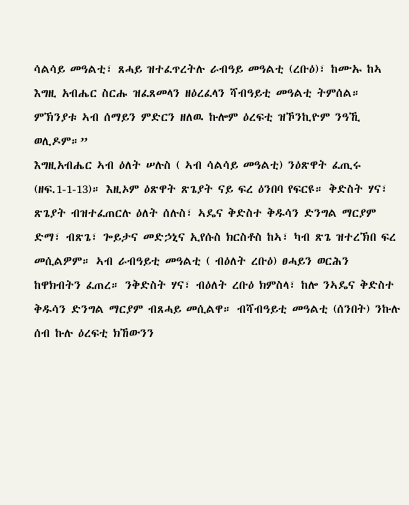ሳልሳይ መዓልቲ፣ ጸሓይ ዝተፈጥረትሉ ራብዓይ መዓልቲ (ረቡዕ)፣ ከሙኡ ከኣ እግዚ አብሔር ስርሑ ዝፈጸመላን ዘዕረፈላን ሻብዓይቲ መዓልቲ ትምሰል። ምኽንያቱ ኣብ ሰማይን ምድርን ዘለዉ ኩሎም ዕረፍቲ ዝኾንኪዮም ንዓኺ ወሊዶም።”
እግዚአብሔር ኣብ ዕለት ሠሉስ ( ኣብ ሳልሳይ መዓልቲ) ንዕጽዋት ፈጢሩ (ዘፍ.1-1-13)። እዚኦም ዕጽዋት ጽጌያት ናይ ፍረ ዕንበባ የፍርዩ። ቅድስት ሃና፣ ጽጌያት ብዝተፈጠርሉ ዕለት ሰሉስ፣ ኣዴና ቅድስተ ቅዱሳን ድንግል ማርያም ድማ፣ ብጽጌ፣ ጐይታና መድኃኒና ኢየሱስ ክርስቶስ ከኣ፣ ካብ ጽጌ ዝተረኽበ ፍረ መሲልዎም። ኣብ ራብዓይቲ መዓልቲ ( ብዕለት ረቡዕ) ፀሓይን ወርሕን ከዋክብትን ፈጠረ። ንቅድስት ሃና፣ ብዕለት ረቡዕ ክምስላ፣ ከሎ ንኣዴና ቅድስተ ቅዱሳን ድንግል ማርያም ብጸሓይ መሲልዋ። ብሻብዓይቲ መዓልቲ (ሰንበት) ንኩሉ ሰብ ኩሉ ዕረፍቲ ክኸውንን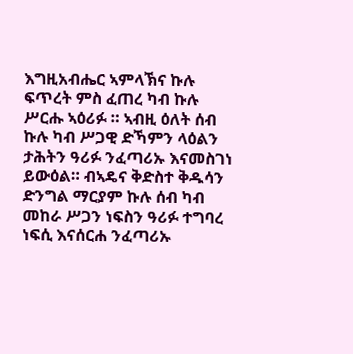እግዚአብሔር ኣምላኽና ኩሉ ፍጥረት ምስ ፈጠረ ካብ ኩሉ ሥርሑ ኣዕሪፉ ። ኣብዚ ዕለት ሰብ ኩሉ ካብ ሥጋዊ ድኻምን ላዕልን ታሕትን ዓሪፉ ንፈጣሪኡ እናመስገነ ይውዕል። ብኣዴና ቅድስተ ቅዱሳን ድንግል ማርያም ኩሉ ሰብ ካብ መከራ ሥጋን ነፍስን ዓሪፉ ተግባረ ነፍሲ እናሰርሐ ንፈጣሪኡ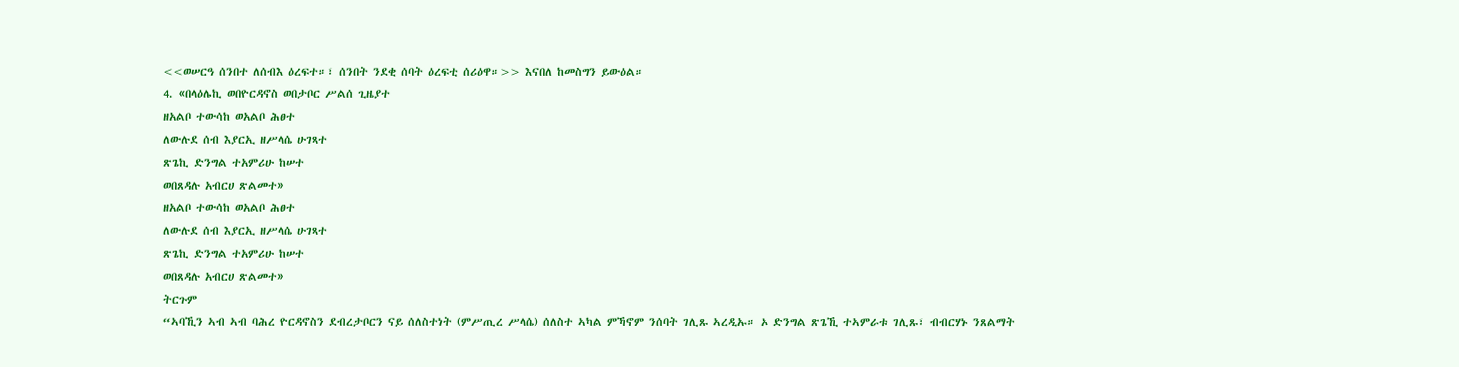<<ወሠርዓ ሰንበተ ለሰብእ ዕረፍተ።፣ ሰንበት ንደቂ ሰባት ዕረፍቲ ሰሪዕዋ።>> እናበለ ከመስግን ይውዕል።
4. «በላዕሌኪ ወበዮርዳኖስ ወበታቦር ሥልሰ ጊዜያተ
ዘአልቦ ተውሳከ ወአልቦ ሕፀተ
ለውሉደ ሰብ እያርኢ ዘሥላሴ ሁገጻተ
ጽጌኪ ድንግል ተአምሪሁ ከሠተ
ወበጸዳሉ አብርሀ ጽልመተ»
ዘአልቦ ተውሳከ ወአልቦ ሕፀተ
ለውሉደ ሰብ እያርኢ ዘሥላሴ ሁገጻተ
ጽጌኪ ድንግል ተአምሪሁ ከሠተ
ወበጸዳሉ አብርሀ ጽልመተ»
ትርጉም
“ኣባኺን ኣብ ኣብ ባሕረ ዮርዳኖስን ደብረታቦርን ናይ ሰለስተነት (ምሥጢረ ሥላሴ) ሰለስተ ኣካል ምኻኖም ንሰባት ገሊጹ ኣረዲኡ። ኦ ድንግል ጽጌኺ ተኣምራቱ ገሊጹ፣ ብብርሃኑ ንጸልማት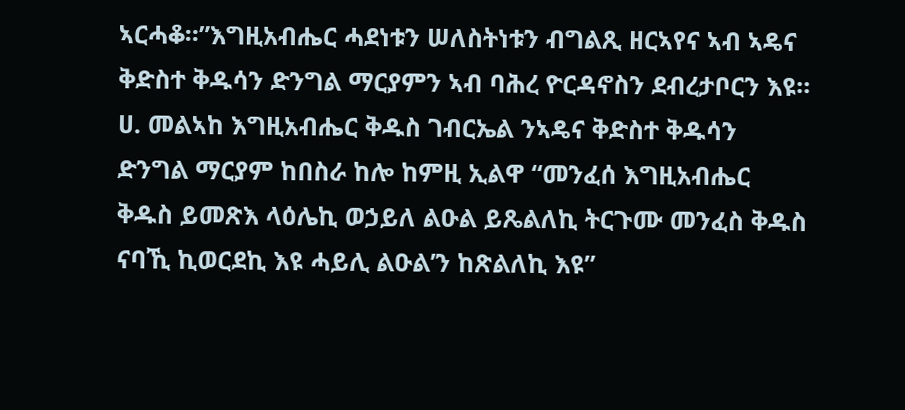ኣርሓቆ።”እግዚአብሔር ሓደነቱን ሠለስትነቱን ብግልጺ ዘርኣየና ኣብ ኣዴና ቅድስተ ቅዱሳን ድንግል ማርያምን ኣብ ባሕረ ዮርዳኖስን ደብረታቦርን እዩ።
ሀ. መልኣከ እግዚአብሔር ቅዱስ ገብርኤል ንኣዴና ቅድስተ ቅዱሳን ድንግል ማርያም ከበስራ ከሎ ከምዚ ኢልዋ “መንፈሰ እግዚአብሔር ቅዱስ ይመጽእ ላዕሌኪ ወኃይለ ልዑል ይጼልለኪ ትርጉሙ መንፈስ ቅዱስ ናባኺ ኪወርደኪ እዩ ሓይሊ ልዑል’ን ከጽልለኪ እዩ”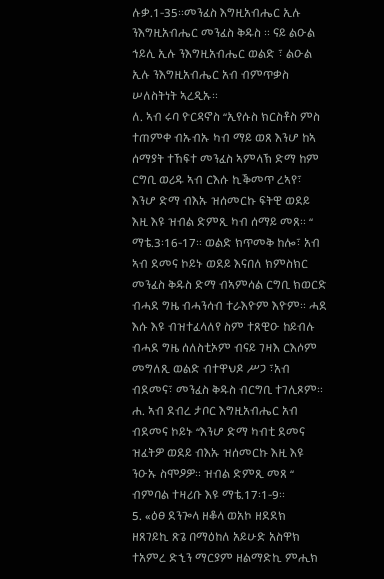ሉቃ.1-35።መንፈስ እግዚአብሔር ኢሉ ንእግዚአብሔር መንፈስ ቅዱስ ። ናይ ልዑል ኅይሊ ኢሉ ንእግዚአብሔር ወልድ ፣ ልዑል ኢሉ ንእግዚአብሔር አብ ብምጥቃስ ሠለስትነት ኣረዲኡ።
ለ. ኣብ ሩባ ዮርዳኖስ “ኢየሱስ ክርስቶስ ምስ ተጠምቀ ብኡብኡ ካብ ማይ ወጸ እንሆ ከኣ ሰማያት ተኸፍተ መንፈስ ኣምላኽ ድማ ከም ርግቢ ወሪዱ ኣብ ርእሱ ኪቕመጥ ረኣየ፣ እንሆ ድማ ብእኡ ዝሰመርኩ ፍትዊ ወደይ እዚ እዩ ዝብል ድምጺ ካብ ሰማይ መጸ። “ ማቴ.3፡16-17። ወልድ ክጥመቅ ከሎ፣ አብ ኣብ ደመና ኮይኑ ወደይ እናበለ ክምስክር መንፈስ ቅዱስ ድማ ብኣምሳል ርግቢ ክወርድ ብሓደ ግዜ ብሓንሳብ ተራእዮም እዮም። ሓደ እሱ እዩ ብዝተፈላለየ ስም ተጸዊዑ ከይብሉ ብሓደ ግዜ ሰለስቲኦም ብናይ ገዛእ ርእሶም መግለጺ ወልድ ብተዋህዶ ሥጋ ፣አብ ብደመና፣ መንፈስ ቅዱስ ብርግቢ ተገሊጾም።
ሐ. ኣብ ደብረ ታቦር እግዚአብሔር አብ ብደመና ኮይኑ “እንሆ ድማ ካብቲ ደመና ዝፈትዎ ወደይ ብእኡ ዝሰመርኩ እዚ እዩ ንዑኡ ስሞዖዎ። ዝብል ድምጺ መጸ “ ብምባል ተዛሪቡ እዩ ማቴ.17፡1-9።
5. «ዕፀ ደንጐላ ዘቆላ ወአኮ ዘደደክ
ዘጸገይኪ ጽጌ በማዕከለ አይሁድ አስዋክ
ተአምረ ድኂን ማርያም ዘልማድኪ ምሒክ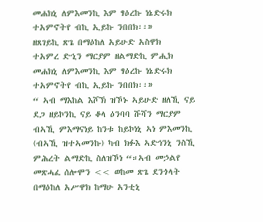መሐክኒ ለምእመንኪ እም ፃዕረኩ ነኔድሩክ
ተአምኖትየ ብኪ ኢይኩ ንበበክ፡፡»
ዘጸገይኪ ጽጌ በማዕከለ አይሁድ አስዋክ
ተአምረ ድኂን ማርያም ዘልማድኪ ምሒክ
መሐክኒ ለምእመንኪ እም ፃዕረኩ ነኔድሩክ
ተአምኖትየ ብኪ ኢይኩ ንበበክ፡፡»
“ ኣብ ማእከል እሾኽ ዝኾኑ ኣይሁድ ዘለኺ ናይ ደጋ ዘይኮንኪ ናይ ቆላ ዕንባባ ሹሻን ማርያም ብኣኺ ምእማናነይ ከንቱ ከይኮነኒ ኣነ ምእመንኪ (ብኣኺ ዝተኣመንኩ) ካብ ክፉእ ኣድኅንኒ ንስኺ ምሕረት ልማድኪ ስለዝኾነ “።ኣብ መኃልየ መጽሓፈ ሰሎሞን << ወከመ ጽጌ ደንጎላት በማዕከለ አሥዋክ ከማሁ አንቲኒ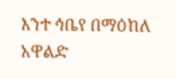እንተ ኅቤየ በማዕከለ አዋልድ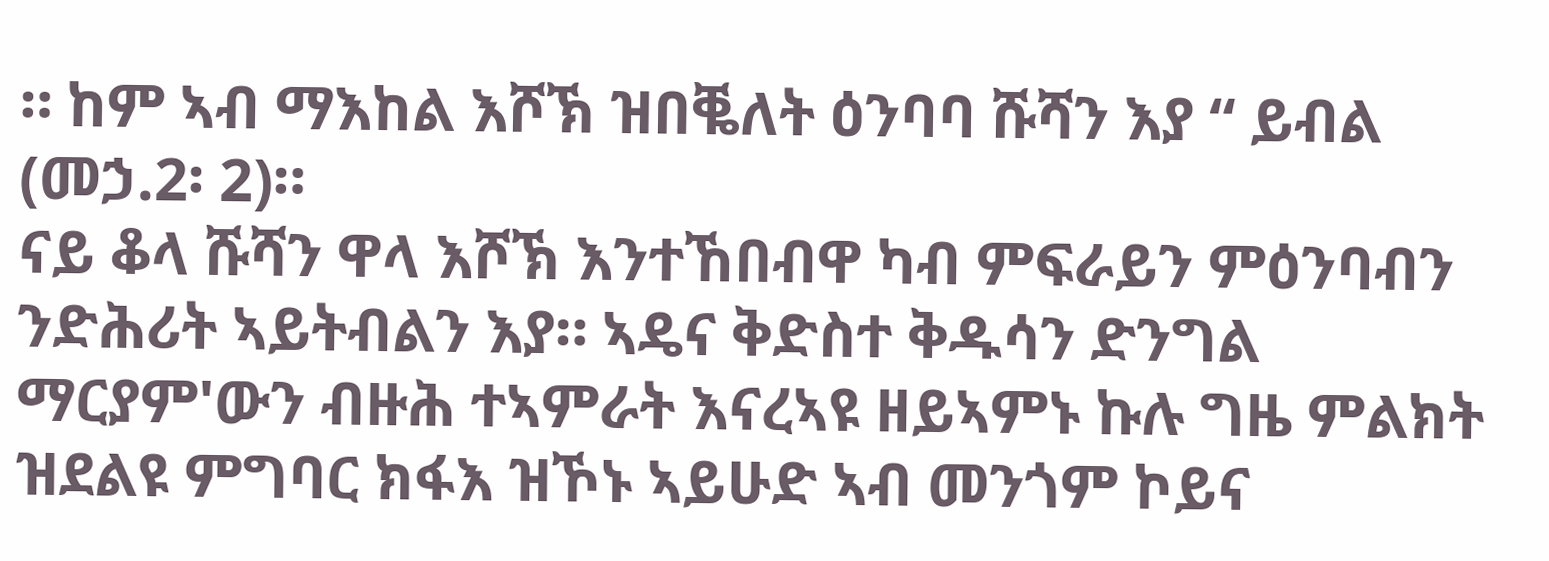። ከም ኣብ ማእከል እሾኽ ዝበቘለት ዕንባባ ሹሻን እያ “ ይብል (መኃ.2፡ 2)።
ናይ ቆላ ሹሻን ዋላ እሾኽ እንተኸበብዋ ካብ ምፍራይን ምዕንባብን ንድሕሪት ኣይትብልን እያ። ኣዴና ቅድስተ ቅዱሳን ድንግል ማርያም'ውን ብዙሕ ተኣምራት እናረኣዩ ዘይኣምኑ ኩሉ ግዜ ምልክት ዝደልዩ ምግባር ክፋእ ዝኾኑ ኣይሁድ ኣብ መንጎም ኮይና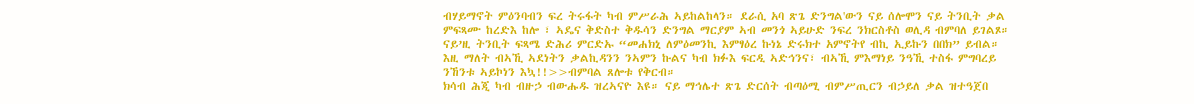ብሃይማኖት ምዕንባብን ፍረ ትሩፋት ካብ ምሥራሕ ኣይከልከላን። ደራሲ አባ ጽጌ ድንግል'ውን ናይ ሰሎሞን ናይ ትንቢት ቃል ምፍጻሙ ከረድእ ከሎ ፣ ኣዴና ቅድስተ ቅዱሳን ድንግል ማርያም ኣብ መንጎ ኣይሁድ ንፍረ ንክርስቶስ ወሊዳ ብምባለ ይገልጾ። ናይ’ዚ ትንቢት ፍጻሜ ድሕሪ ምርድኡ “መሐክኒ ለምዕመንኪ እምፃዕረ ኩነኔ ድሩክተ አምኖትየ ብኪ ኢይኩን በበክ” ይብል። እዚ ማለት ብኣኺ ኣደነትን ቃልኪዳንን ንኣምን ኩልና ካብ ክፉእ ፍርዲ ኣድኅንና፣ ብኣኺ ምእማነይ ንዓኺ ተስፋ ምግባረይ ንኸንቱ ኣይኮነን እኳ!!>>ብምባል ጸሎቱ የቅርብ።
ክሳብ ሕጂ ካብ ብዙኃ ብውሑዱ ዝረኣናዮ እዩ። ናይ ማኅሌተ ጽጌ ድርሰት ብጣዕሚ ብምሥጢርን ብኃይለ ቃል ዝተዓጀበ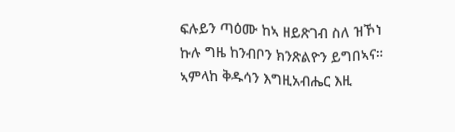ፍሉይን ጣዕሙ ከኣ ዘይጽገብ ስለ ዝኾነ ኩሉ ግዜ ከንብቦን ክንጽልዮን ይግበኣና።
ኣምላከ ቅዱሳን እግዚአብሔር እዚ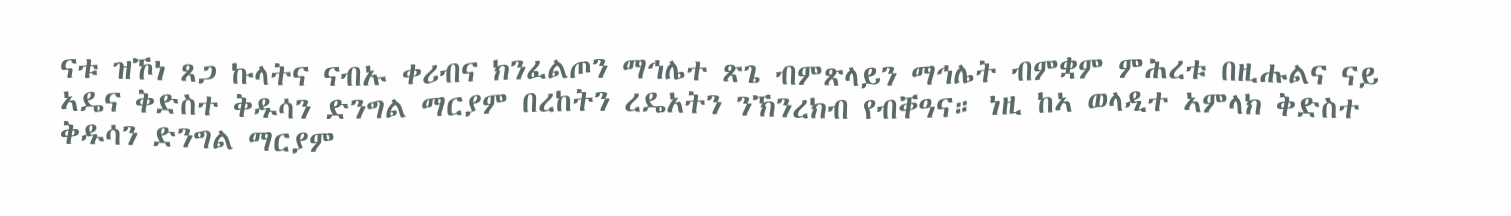ናቱ ዝኾነ ጸጋ ኩላትና ናብኡ ቀሪብና ክንፈልጦን ማኅሌተ ጽጌ ብምጽላይን ማኅሌት ብምቋም ምሕረቱ በዚሑልና ናይ ኣዴና ቅድስተ ቅዱሳን ድንግል ማርያም በረከትን ረዴአትን ንኽንረክብ የብቐዓና። ነዚ ከኣ ወላዲተ ኣምላክ ቅድስተ ቅዱሳን ድንግል ማርያም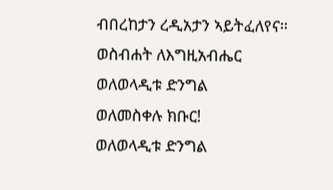ብበረከታን ረዲአታን ኣይትፈለየና።
ወስብሐት ለእግዚአብሔር
ወለወላዲቱ ድንግል
ወለመስቀሉ ክቡር!
ወለወላዲቱ ድንግል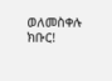ወለመስቀሉ ክቡር!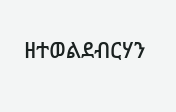ዘተወልደብርሃን